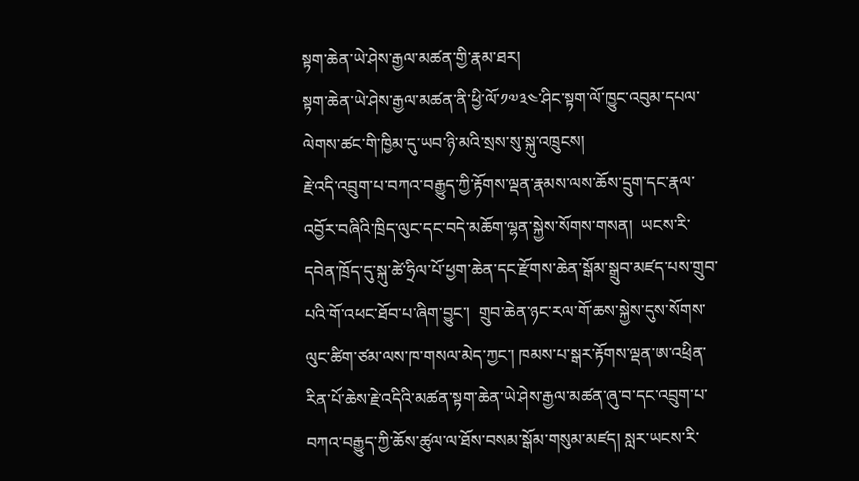སྟག་ཆེན་ཡེ་ཤེས་རྒྱལ་མཚན་གྱི་རྣམ་ཐར།
སྟག་ཆེན་ཡེ་ཤེས་རྒྱལ་མཚན་ནི་ཕྱི་ལོ་༡༧༣༤་ཤིང་སྟག་ལོ་ཁྱུང་འབུམ་དཔལ་ལེགས་ཚང་གི་ཁྱིམ་དུ་ཡབ་ཉི་མའི་སྲས་སུ་སྐུ་འཁྲུངས།
རྗེ་འདི་འབྲུག་པ་བཀའ་བརྒྱུད་ཀྱི་རྟོགས་ལྡན་རྣམས་ལས་ཆོས་དྲུག་དང་རྣལ་འབྱོར་བཞིའི་ཁྲིད་ལུང་དང་བདེ་མཆོག་ལྷན་སྐྱེས་སོགས་གསན།  ཡངས་རི་དབེན་ཁྲོད་དུ་སྐུ་ཚེ་ཧྲིལ་པོ་ཕྱག་ཆེན་དང་རྫོགས་ཆེན་སྒོམ་སྒྲུབ་མཛད་པས་གྲུབ་པའི་གོ་འཕང་ཐོབ་པ་ཞིག་བྱུང་།  གྲུབ་ཆེན་ཉང་རལ་གོ་ཆས་སྐྱེས་དུས་སོགས་ལུང་ཚིག་ཙམ་ལས་ཁ་གསལ་མེད་ཀྱང་། ཁམས་པ་སྒར་རྟོགས་ལྡན་ཨ་འཕྲིན་རིན་པོ་ཆེས་རྗེ་འདིའི་མཚན་སྟག་ཆེན་ཡེ་ཤེས་རྒྱལ་མཚན་ཞུ་བ་དང་འབྲུག་པ་བཀའ་བརྒྱུད་ཀྱི་ཆོས་ཚུལ་ལ་ཐོས་བསམ་སྒོམ་གསུམ་མཛད། སླར་ཡངས་རི་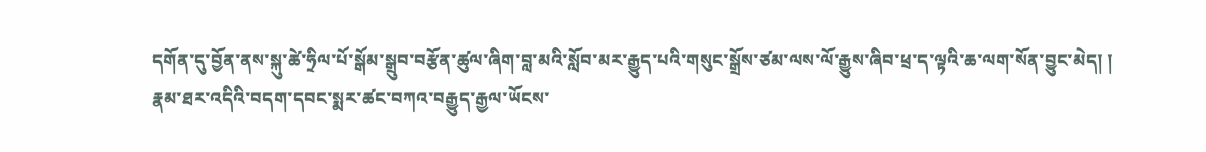དགོན་དུ་བྱོན་ནས་སྐུ་ཚེ་ཧྲིལ་པོ་སྒོམ་སྒྲུབ་བརྩོན་ཚུལ་ཞིག་བླ་མའི་སློབ་མར་རྒྱུད་པའི་གསུང་སྒྲོས་ཙམ་ལས་ལོ་རྒྱུས་ཞིབ་ཕྲ་ད་ལྟའི་ཆ་ལག་སོན་བྱུང་མེད། །
རྣམ་ཐར་འདིའི་བདག་དབང་སྨར་ཚང་བཀའ་བརྒྱུད་རྒྱལ་ཡོངས་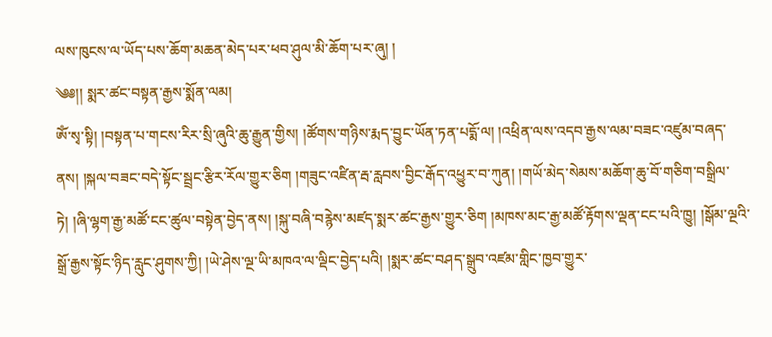ལས་ཁུངས་ལ་ཡོད་པས་ཆོག་མཆན་མེད་པར་ཕབ་ཤུལ་མི་ཆོག་པར་ཞུ། །
༄༅།། སྨར་ཚང་བསྟན་རྒྱས་སྨོན་ལམ།
ཨོཾ་སྭ་སྟི། །བསྟན་པ་གངས་རིར་སྲི་ཞུའི་ཆུ་རྒྱུན་གྱིས། །ཚོགས་གཉིས་རྨད་བྱུང་ཡོན་ཏན་པདྨོ་ལ། །འཕྲིན་ལས་འདབ་རྒྱས་ལམ་བཟང་འཛུམ་བཞད་ནས། །སྐལ་བཟང་བདེ་སྟོང་སྦྲང་རྩིར་རོལ་གྱུར་ཅིག །གཟུང་འཛིན་རྦ་རླབས་བྱིང་རྒོད་འཕྱུར་བ་ཀུན། །གཡོ་མེད་སེམས་མཆོག་ཆུ་བོ་གཅིག་བསྒྲིལ་ཏེ། །ཞི་ལྷག་རྒྱ་མཚོ་ངང་ཚུལ་བསྟེན་བྱེད་ནས། །སྐུ་བཞི་བརྙེས་མཛད་སྨར་ཚང་རྒྱས་གྱུར་ཅིག །མཁས་མང་རྒྱ་མཚོ་རྟོགས་ལྡན་ངང་པའི་ཁྱུ། །སྒོམ་ལྔའི་སྒྲོ་རྒྱས་སྟོང་ཉིད་རླུང་ཤུགས་ཀྱི། །ཡེ་ཤེས་ལྔ་ཡི་མཁའ་ལ་ལྡིང་བྱེད་པའི། །སྨར་ཚང་བཤད་སྒྲུབ་འཛམ་གླིང་ཁྱབ་གྱུར་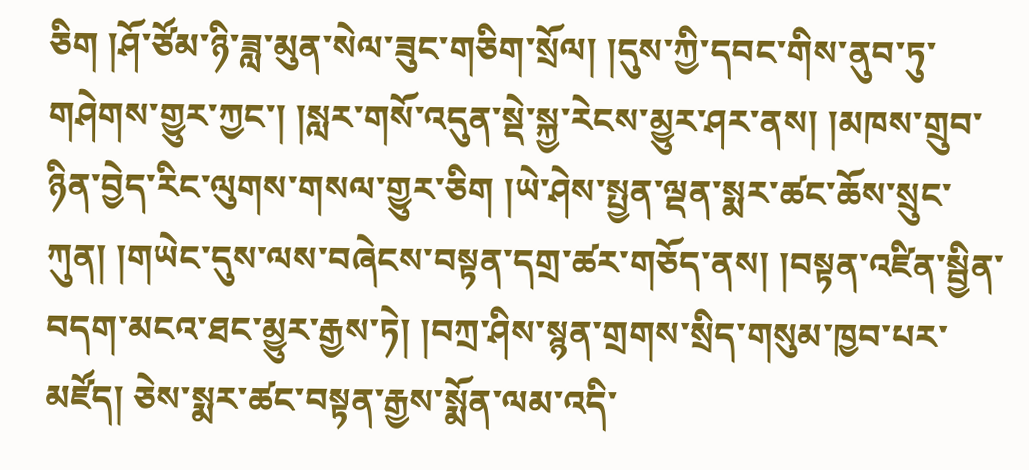ཅིག །ཤོ་ཙོམ་ཉི་ཟླ་མུན་སེལ་ཟུང་གཅིག་སྲོལ། །དུས་ཀྱི་དབང་གིས་ནུབ་ཏུ་གཤེགས་གྱུར་ཀྱང་། །སླར་གསོ་འདུན་སྡེ་སྐྱ་རེངས་མྱུར་ཤར་ནས། །མཁས་གྲུབ་ཉིན་བྱེད་རིང་ལུགས་གསལ་གྱུར་ཅིག །ཡེ་ཤེས་སྤྱན་ལྡན་སྨར་ཚང་ཆོས་སྲུང་ཀུན། །གཡེང་དུས་ལས་བཞེངས་བསྟན་དགྲ་ཚར་གཅོད་ནས། །བསྟན་འཛིན་སྦྱིན་བདག་མངའ་ཐང་མྱུར་རྒྱས་ཏེ། །བཀྲ་ཤིས་སྙན་གྲགས་སྲིད་གསུམ་ཁྱབ་པར་མཛོད། ཅེས་སྨར་ཚང་བསྟན་རྒྱས་སྨོན་ལམ་འདི་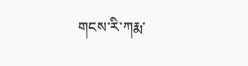གངས་རི་ཀརྨ་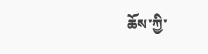ཆོས་ཀྱི་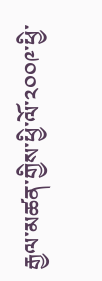རྒྱལ་མཚན་གྱིས་ཕྱི་ལོ་༢༠༠༩་ཕྱི་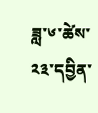ཟླ་༦་ཚེས་༢༣་དབྱིན་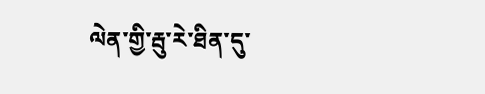ལེན་གྱི་རྦུ་རེ་ཐིན་དུ་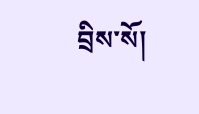བྲིས་སོ།